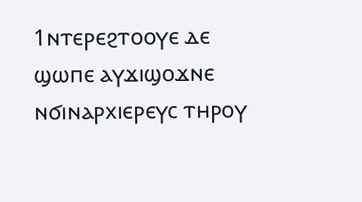1ⲛⲧⲉⲣⲉϩⲧⲟⲟⲩⲉ ⲇⲉ ϣⲱⲡⲉ ⲁⲩϫⲓϣⲟϫⲛⲉ ⲛϭⲓⲛⲁⲣⲭⲓⲉⲣⲉⲩⲥ ⲧⲏⲣⲟⲩ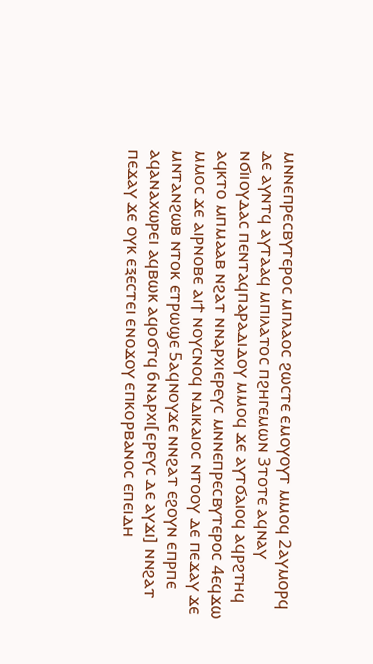ⲙⲛⲛⲉⲡⲣⲉⲥⲃⲩⲧⲉⲣⲟⲥ ⲙⲡⲗⲁⲟⲥ ϩⲱⲥⲧⲉ ⲉⲙⲟⲩⲟⲩⲧ ⲙⲙⲟϥ 2ⲁⲩⲙⲟⲣϥ ⲇⲉ ⲁⲩⲛⲧϥ ⲁⲩⲧⲁⲁϥ ⲙⲡⲓⲗⲁⲧⲟⲥ ⲡϩⲏⲅⲉⲙⲱⲛ 3ⲧⲟⲧⲉ ⲁϥⲛⲁⲩ ⲛϭⲓⲓⲟⲩⲇⲁⲥ ⲡⲉⲛⲧⲁϥⲡⲁⲣⲁⲇⲓⲇⲟⲩ ⲙⲙⲟϥ ϫⲉ ⲁⲩⲧϭⲁⲓⲟϥ ⲁϥⲣϩⲧⲏϥ ⲁϥⲕⲧⲟ ⲙⲡⲙⲁⲁⲃ ⲛϩⲁⲧ ⲛⲛⲁⲣⲭⲓⲉⲣⲉⲩⲥ ⲙⲛⲛⲉⲡⲣⲉⲥⲃⲩⲧⲉⲣⲟⲥ 4ⲉϥϫⲱ ⲙⲙⲟⲥ ϫⲉ ⲁⲓⲣⲛⲟⲃⲉ ⲁⲓϯ ⲛⲟⲩⲥⲛⲟϥ ⲛⲇⲓⲕⲁⲓⲟⲥ ⲛⲧⲟⲟⲩ ⲇⲉ ⲡⲉϫⲁⲩ ϫⲉ ⲙⲛⲧⲁⲛϩⲱⲃ ⲛⲧⲟⲕ ⲉⲧⲣⲱϣⲉ 5ⲁϥⲛⲟⲩϫⲉ ⲛⲛϩⲁⲧ ⲉϩⲟⲩⲛ ⲉⲡⲣⲡⲉ ⲁϥⲁⲛⲁⲭⲱⲣⲉⲓ ⲁϥⲃⲱⲕ ⲁϥⲟϭⲧϥ 6ⲛⲁⲣⲭⲓ[ⲉⲣⲉⲩⲥ ⲇⲉ ⲁⲩϫⲓ] ⲛⲛϩⲁⲧ ⲡⲉϫⲁⲩ ϫⲉ ⲟⲩⲕ ⲉⲝⲉⲥⲧⲉⲓ ⲉⲛⲟϫⲟⲩ ⲉⲡⲕⲟⲣⲃⲁⲛⲟⲥ ⲉⲡⲉⲓⲇⲏ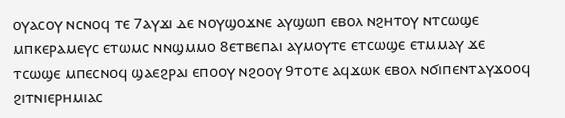ⲟⲩⲁⲥⲟⲩ ⲛⲥⲛⲟϥ ⲧⲉ 7ⲁⲩϫⲓ ⲇⲉ ⲛⲟⲩϣⲟϫⲛⲉ ⲁⲩϣⲱⲡ ⲉⲃⲟⲗ ⲛϩⲏⲧⲟⲩ ⲛⲧⲥⲱϣⲉ ⲙⲡⲕⲉⲣⲁⲙⲉⲩⲥ ⲉⲧⲱⲙⲥ ⲛⲛϣⲙⲙⲟ 8ⲉⲧⲃⲉⲡⲁⲓ ⲁⲩⲙⲟⲩⲧⲉ ⲉⲧⲥⲱϣⲉ ⲉⲧⲙⲙⲁⲩ ϫⲉ ⲧⲥⲱϣⲉ ⲙⲡⲉⲥⲛⲟϥ ϣⲁⲉϩⲣⲁⲓ ⲉⲡⲟⲟⲩ ⲛϩⲟⲟⲩ 9ⲧⲟⲧⲉ ⲁϥϫⲱⲕ ⲉⲃⲟⲗ ⲛϭⲓⲡⲉⲛⲧⲁⲩϫⲟⲟϥ ϩⲓⲧⲛⲓⲉⲣⲏⲙⲓⲁⲥ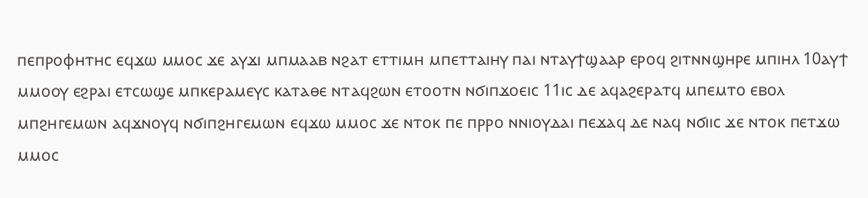ⲡⲉⲡⲣⲟⲫⲏⲧⲏⲥ ⲉϥϫⲱ ⲙⲙⲟⲥ ϫⲉ ⲁⲩϫⲓ ⲙⲡⲙⲁⲁⲃ ⲛϩⲁⲧ ⲉⲧⲧⲓⲙⲏ ⲙⲡⲉⲧⲧⲁⲓⲏⲩ ⲡⲁⲓ ⲛⲧⲁⲩϯϣⲁⲁⲣ ⲉⲣⲟϥ ϩⲓⲧⲛⲛϣⲏⲣⲉ ⲙⲡⲓⲏⲗ 10ⲁⲩϯ ⲙⲙⲟⲟⲩ ⲉϩⲣⲁⲓ ⲉⲧⲥⲱϣⲉ ⲙⲡⲕⲉⲣⲁⲙⲉⲩⲥ ⲕⲁⲧⲁⲑⲉ ⲛⲧⲁϥϩⲱⲛ ⲉⲧⲟⲟⲧⲛ ⲛϭⲓⲡϫⲟⲉⲓⲥ 11ⲓⲥ ⲇⲉ ⲁϥⲁϩⲉⲣⲁⲧϥ ⲙⲡⲉⲙⲧⲟ ⲉⲃⲟⲗ ⲙⲡϩⲏⲅⲉⲙⲱⲛ ⲁϥϫⲛⲟⲩϥ ⲛϭⲓⲡϩⲏⲅⲉⲙⲱⲛ ⲉϥϫⲱ ⲙⲙⲟⲥ ϫⲉ ⲛⲧⲟⲕ ⲡⲉ ⲡⲣⲣⲟ ⲛⲛⲓⲟⲩⲇⲁⲓ ⲡⲉϫⲁϥ ⲇⲉ ⲛⲁϥ ⲛϭⲓⲓⲥ ϫⲉ ⲛⲧⲟⲕ ⲡⲉⲧϫⲱ ⲙⲙⲟⲥ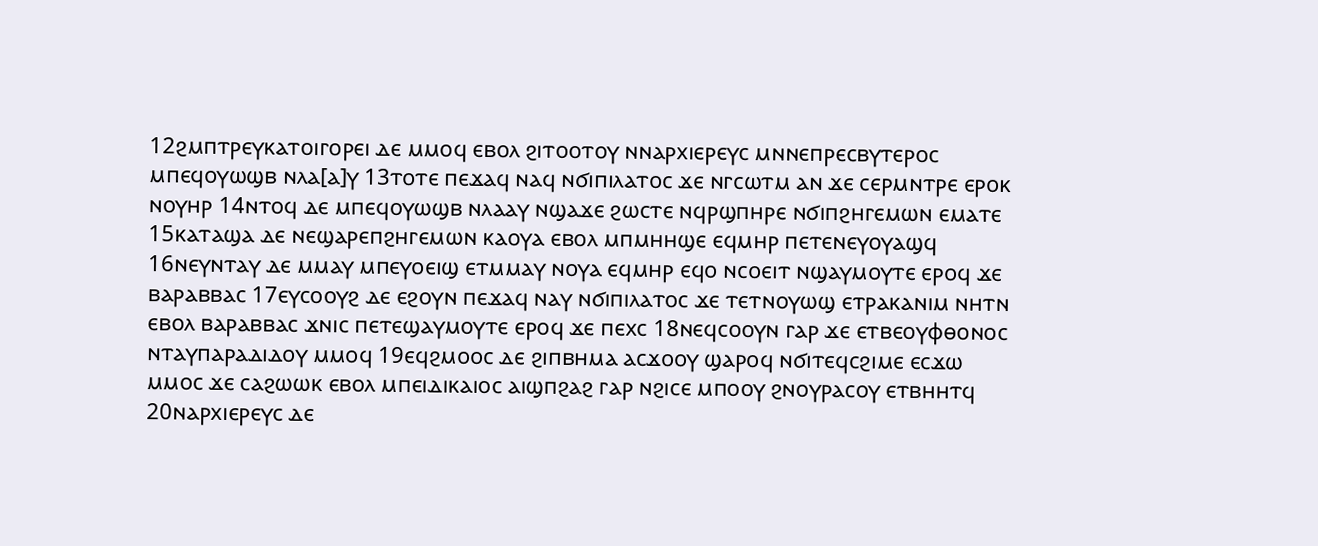12ϩⲙⲡⲧⲣⲉⲩⲕⲁⲧⲟⲓⲅⲟⲣⲉⲓ ⲇⲉ ⲙⲙⲟϥ ⲉⲃⲟⲗ ϩⲓⲧⲟⲟⲧⲟⲩ ⲛⲛⲁⲣⲭⲓⲉⲣⲉⲩⲥ ⲙⲛⲛⲉⲡⲣⲉⲥⲃⲩⲧⲉⲣⲟⲥ ⲙⲡⲉϥⲟⲩⲱϣⲃ ⲛⲗⲁ[ⲁ]ⲩ 13ⲧⲟⲧⲉ ⲡⲉϫⲁϥ ⲛⲁϥ ⲛϭⲓⲡⲓⲗⲁⲧⲟⲥ ϫⲉ ⲛⲅⲥⲱⲧⲙ ⲁⲛ ϫⲉ ⲥⲉⲣⲙⲛⲧⲣⲉ ⲉⲣⲟⲕ ⲛⲟⲩⲏⲣ 14ⲛⲧⲟϥ ⲇⲉ ⲙⲡⲉϥⲟⲩⲱϣⲃ ⲛⲗⲁⲁⲩ ⲛϣⲁϫⲉ ϩⲱⲥⲧⲉ ⲛϥⲣϣⲡⲏⲣⲉ ⲛϭⲓⲡϩⲏⲅⲉⲙⲱⲛ ⲉⲙⲁⲧⲉ 15ⲕⲁⲧⲁϣⲁ ⲇⲉ ⲛⲉϣⲁⲣⲉⲡϩⲏⲅⲉⲙⲱⲛ ⲕⲁⲟⲩⲁ ⲉⲃⲟⲗ ⲙⲡⲙⲏⲏϣⲉ ⲉϥⲙⲏⲣ ⲡⲉⲧⲉⲛⲉⲩⲟⲩⲁϣϥ 16ⲛⲉⲩⲛⲧⲁⲩ ⲇⲉ ⲙⲙⲁⲩ ⲙⲡⲉⲩⲟⲉⲓϣ ⲉⲧⲙⲙⲁⲩ ⲛⲟⲩⲁ ⲉϥⲙⲏⲣ ⲉϥⲟ ⲛⲥⲟⲉⲓⲧ ⲛϣⲁⲩⲙⲟⲩⲧⲉ ⲉⲣⲟϥ ϫⲉ ⲃⲁⲣⲁⲃⲃⲁⲥ 17ⲉⲩⲥⲟⲟⲩϩ ⲇⲉ ⲉϩⲟⲩⲛ ⲡⲉϫⲁϥ ⲛⲁⲩ ⲛϭⲓⲡⲓⲗⲁⲧⲟⲥ ϫⲉ ⲧⲉⲧⲛⲟⲩⲱϣ ⲉⲧⲣⲁⲕⲁⲛⲓⲙ ⲛⲏⲧⲛ ⲉⲃⲟⲗ ⲃⲁⲣⲁⲃⲃⲁⲥ ϫⲛⲓⲥ ⲡⲉⲧⲉϣⲁⲩⲙⲟⲩⲧⲉ ⲉⲣⲟϥ ϫⲉ ⲡⲉⲭⲥ 18ⲛⲉϥⲥⲟⲟⲩⲛ ⲅⲁⲣ ϫⲉ ⲉⲧⲃⲉⲟⲩⲫⲑⲟⲛⲟⲥ ⲛⲧⲁⲩⲡⲁⲣⲁⲇⲓⲇⲟⲩ ⲙⲙⲟϥ 19ⲉϥϩⲙⲟⲟⲥ ⲇⲉ ϩⲓⲡⲃⲏⲙⲁ ⲁⲥϫⲟⲟⲩ ϣⲁⲣⲟϥ ⲛϭⲓⲧⲉϥⲥϩⲓⲙⲉ ⲉⲥϫⲱ ⲙⲙⲟⲥ ϫⲉ ⲥⲁϩⲱⲱⲕ ⲉⲃⲟⲗ ⲙⲡⲉⲓⲇⲓⲕⲁⲓⲟⲥ ⲁⲓϣⲡϩⲁϩ ⲅⲁⲣ ⲛϩⲓⲥⲉ ⲙⲡⲟⲟⲩ ϩⲛⲟⲩⲣⲁⲥⲟⲩ ⲉⲧⲃⲏⲏⲧϥ 20ⲛⲁⲣⲭⲓⲉⲣⲉⲩⲥ ⲇⲉ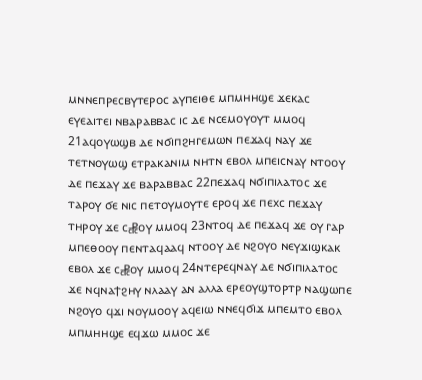ⲙⲛⲛⲉⲡⲣⲉⲥⲃⲩⲧⲉⲣⲟⲥ ⲁⲩⲡⲉⲓⲑⲉ ⲙⲡⲙⲏⲏϣⲉ ϫⲉⲕⲁⲥ ⲉⲩⲉⲁⲓⲧⲉⲓ ⲛⲃⲁⲣⲁⲃⲃⲁⲥ ⲓⲥ ⲇⲉ ⲛⲥⲉⲙⲟⲩⲟⲩⲧ ⲙⲙⲟϥ 21ⲁϥⲟⲩⲱϣⲃ ⲇⲉ ⲛϭⲓⲡϩⲏⲅⲉⲙⲱⲛ ⲡⲉϫⲁϥ ⲛⲁⲩ ϫⲉ ⲧⲉⲧⲛⲟⲩⲱϣ ⲉⲧⲣⲁⲕⲁⲛⲓⲙ ⲛⲏⲧⲛ ⲉⲃⲟⲗ ⲙⲡⲉⲓⲥⲛⲁⲩ ⲛⲧⲟⲟⲩ ⲇⲉ ⲡⲉϫⲁⲩ ϫⲉ ⲃⲁⲣⲁⲃⲃⲁⲥ 22ⲡⲉϫⲁϥ ⲛϭⲓⲡⲓⲗⲁⲧⲟⲥ ϫⲉ ⲧⲁⲣⲟⲩ ϭⲉ ⲛⲓⲥ ⲡⲉⲧⲟⲩⲙⲟⲩⲧⲉ ⲉⲣⲟϥ ϫⲉ ⲡⲉⲭⲥ ⲡⲉϫⲁⲩ ⲧⲏⲣⲟⲩ ϫⲉ ⲥ⳧ⲟⲩ ⲙⲙⲟϥ 23ⲛⲧⲟϥ ⲇⲉ ⲡⲉϫⲁϥ ϫⲉ ⲟⲩ ⲅⲁⲣ ⲙⲡⲉⲑⲟⲟⲩ ⲡⲉⲛⲧⲁϥⲁⲁϥ ⲛⲧⲟⲟⲩ ⲇⲉ ⲛϩⲟⲩⲟ ⲛⲉⲩϫⲓϣⲕⲁⲕ ⲉⲃⲟⲗ ϫⲉ ⲥ⳧ⲟⲩ ⲙⲙⲟϥ 24ⲛⲧⲉⲣⲉϥⲛⲁⲩ ⲇⲉ ⲛϭⲓⲡⲓⲗⲁⲧⲟⲥ ϫⲉ ⲛϥⲛⲁϯϩⲏⲩ ⲛⲗⲁⲁⲩ ⲁⲛ ⲁⲗⲗⲁ ⲉⲣⲉⲟⲩϣⲧⲟⲣⲧⲣ ⲛⲁϣⲱⲡⲉ ⲛϩⲟⲩⲟ ϥϫⲓ ⲛⲟⲩⲙⲟⲟⲩ ⲁϥⲉⲓⲱ ⲛⲛⲉϥϭⲓϫ ⲙⲡⲉⲙⲧⲟ ⲉⲃⲟⲗ ⲙⲡⲙⲏⲏϣⲉ ⲉϥϫⲱ ⲙⲙⲟⲥ ϫⲉ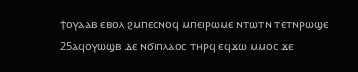ϯⲟⲩⲁⲁⲃ ⲉⲃⲟⲗ ϩⲙⲡⲉⲥⲛⲟϥ ⲙⲡⲉⲓⲣⲱⲙⲉ ⲛⲧⲱⲧⲛ ⲧⲉⲧⲛⲣⲱϣⲉ 25ⲁϥⲟⲩⲱϣⲃ ⲇⲉ ⲛϭⲓⲡⲗⲁⲟⲥ ⲧⲏⲣϥ ⲉϥϫⲱ ⲙⲙⲟⲥ ϫⲉ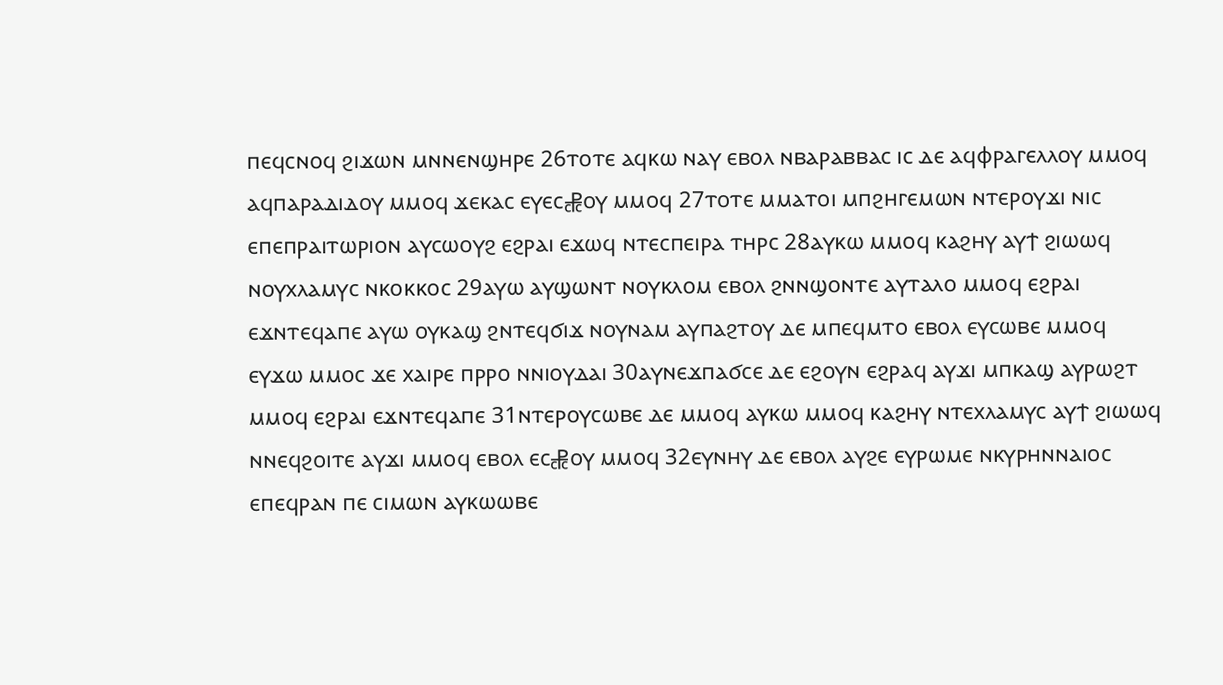ⲡⲉϥⲥⲛⲟϥ ϩⲓϫⲱⲛ ⲙⲛⲛⲉⲛϣⲏⲣⲉ 26ⲧⲟⲧⲉ ⲁϥⲕⲱ ⲛⲁⲩ ⲉⲃⲟⲗ ⲛⲃⲁⲣⲁⲃⲃⲁⲥ ⲓⲥ ⲇⲉ ⲁϥⲫⲣⲁⲅⲉⲗⲗⲟⲩ ⲙⲙⲟϥ ⲁϥⲡⲁⲣⲁⲇⲓⲇⲟⲩ ⲙⲙⲟϥ ϫⲉⲕⲁⲥ ⲉⲩⲉⲥ⳧ⲟⲩ ⲙⲙⲟϥ 27ⲧⲟⲧⲉ ⲙⲙⲁⲧⲟⲓ ⲙⲡϩⲏⲅⲉⲙⲱⲛ ⲛⲧⲉⲣⲟⲩϫⲓ ⲛⲓⲥ ⲉⲡⲉⲡⲣⲁⲓⲧⲱⲣⲓⲟⲛ ⲁⲩⲥⲱⲟⲩϩ ⲉϩⲣⲁⲓ ⲉϫⲱϥ ⲛⲧⲉⲥⲡⲉⲓⲣⲁ ⲧⲏⲣⲥ 28ⲁⲩⲕⲱ ⲙⲙⲟϥ ⲕⲁϩⲏⲩ ⲁⲩϯ ϩⲓⲱⲱϥ ⲛⲟⲩⲭⲗⲁⲙⲩⲥ ⲛⲕⲟⲕⲕⲟⲥ 29ⲁⲩⲱ ⲁⲩϣⲱⲛⲧ ⲛⲟⲩⲕⲗⲟⲙ ⲉⲃⲟⲗ ϩⲛⲛϣⲟⲛⲧⲉ ⲁⲩⲧⲁⲗⲟ ⲙⲙⲟϥ ⲉϩⲣⲁⲓ ⲉϫⲛⲧⲉϥⲁⲡⲉ ⲁⲩⲱ ⲟⲩⲕⲁϣ ϩⲛⲧⲉϥϭⲓϫ ⲛⲟⲩⲛⲁⲙ ⲁⲩⲡⲁϩⲧⲟⲩ ⲇⲉ ⲙⲡⲉϥⲙⲧⲟ ⲉⲃⲟⲗ ⲉⲩⲥⲱⲃⲉ ⲙⲙⲟϥ ⲉⲩϫⲱ ⲙⲙⲟⲥ ϫⲉ ⲭⲁⲓⲣⲉ ⲡⲣⲣⲟ ⲛⲛⲓⲟⲩⲇⲁⲓ 30ⲁⲩⲛⲉϫⲡⲁϭⲥⲉ ⲇⲉ ⲉϩⲟⲩⲛ ⲉϩⲣⲁϥ ⲁⲩϫⲓ ⲙⲡⲕⲁϣ ⲁⲩⲣⲱϩⲧ ⲙⲙⲟϥ ⲉϩⲣⲁⲓ ⲉϫⲛⲧⲉϥⲁⲡⲉ 31ⲛⲧⲉⲣⲟⲩⲥⲱⲃⲉ ⲇⲉ ⲙⲙⲟϥ ⲁⲩⲕⲱ ⲙⲙⲟϥ ⲕⲁϩⲏⲩ ⲛⲧⲉⲭⲗⲁⲙⲩⲥ ⲁⲩϯ ϩⲓⲱⲱϥ ⲛⲛⲉϥϩⲟⲓⲧⲉ ⲁⲩϫⲓ ⲙⲙⲟϥ ⲉⲃⲟⲗ ⲉⲥ⳧ⲟⲩ ⲙⲙⲟϥ 32ⲉⲩⲛⲏⲩ ⲇⲉ ⲉⲃⲟⲗ ⲁⲩϩⲉ ⲉⲩⲣⲱⲙⲉ ⲛⲕⲩⲣⲏⲛⲛⲁⲓⲟⲥ ⲉⲡⲉϥⲣⲁⲛ ⲡⲉ ⲥⲓⲙⲱⲛ ⲁⲩⲕⲱⲱⲃⲉ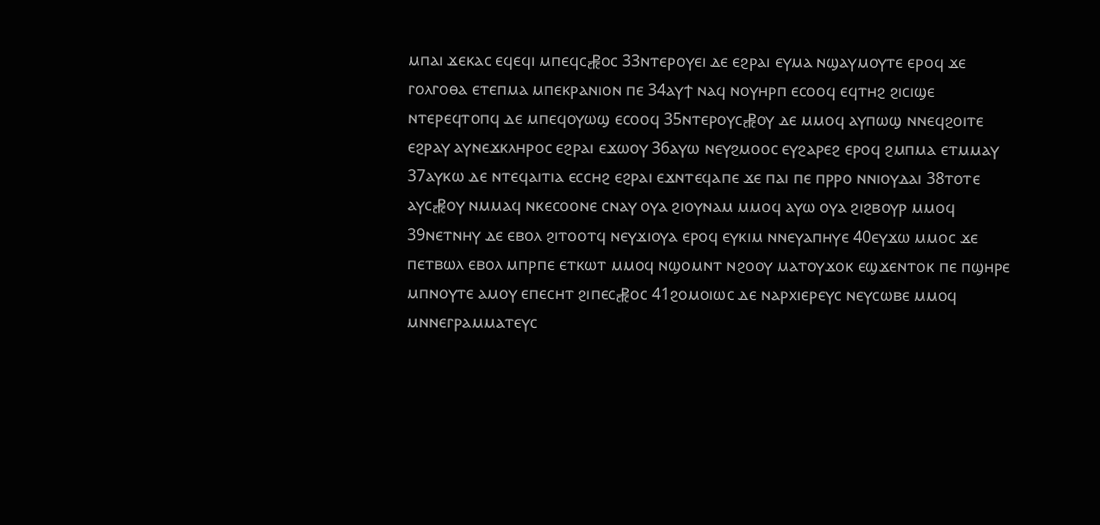ⲙⲡⲁⲓ ϫⲉⲕⲁⲥ ⲉϥⲉϥⲓ ⲙⲡⲉϥⲥ⳧ⲟⲥ 33ⲛⲧⲉⲣⲟⲩⲉⲓ ⲇⲉ ⲉϩⲣⲁⲓ ⲉⲩⲙⲁ ⲛϣⲁⲩⲙⲟⲩⲧⲉ ⲉⲣⲟϥ ϫⲉ ⲅⲟⲗⲅⲟⲑⲁ ⲉⲧⲉⲡⲙⲁ ⲙⲡⲉⲕⲣⲁⲛⲓⲟⲛ ⲡⲉ 34ⲁⲩϯ ⲛⲁϥ ⲛⲟⲩⲏⲣⲡ ⲉⲥⲟⲟϥ ⲉϥⲧⲏϩ ϩⲓⲥⲓϣⲉ ⲛⲧⲉⲣⲉϥⲧⲟⲡϥ ⲇⲉ ⲙⲡⲉϥⲟⲩⲱϣ ⲉⲥⲟⲟϥ 35ⲛⲧⲉⲣⲟⲩⲥ⳧ⲟⲩ ⲇⲉ ⲙⲙⲟϥ ⲁⲩⲡⲱϣ ⲛⲛⲉϥϩⲟⲓⲧⲉ ⲉϩⲣⲁⲩ ⲁⲩⲛⲉϫⲕⲗⲏⲣⲟⲥ ⲉϩⲣⲁⲓ ⲉϫⲱⲟⲩ 36ⲁⲩⲱ ⲛⲉⲩϩⲙⲟⲟⲥ ⲉⲩϩⲁⲣⲉϩ ⲉⲣⲟϥ ϩⲙⲡⲙⲁ ⲉⲧⲙⲙⲁⲩ 37ⲁⲩⲕⲱ ⲇⲉ ⲛⲧⲉϥⲁⲓⲧⲓⲁ ⲉⲥⲥⲏϩ ⲉϩⲣⲁⲓ ⲉϫⲛⲧⲉϥⲁⲡⲉ ϫⲉ ⲡⲁⲓ ⲡⲉ ⲡⲣⲣⲟ ⲛⲛⲓⲟⲩⲇⲁⲓ 38ⲧⲟⲧⲉ ⲁⲩⲥ⳧ⲟⲩ ⲛⲙⲙⲁϥ ⲛⲕⲉⲥⲟⲟⲛⲉ ⲥⲛⲁⲩ ⲟⲩⲁ ϩⲓⲟⲩⲛⲁⲙ ⲙⲙⲟϥ ⲁⲩⲱ ⲟⲩⲁ ϩⲓϩⲃⲟⲩⲣ ⲙⲙⲟϥ 39ⲛⲉⲧⲛⲏⲩ ⲇⲉ ⲉⲃⲟⲗ ϩⲓⲧⲟⲟⲧϥ ⲛⲉⲩϫⲓⲟⲩⲁ ⲉⲣⲟϥ ⲉⲩⲕⲓⲙ ⲛⲛⲉⲩⲁⲡⲏⲩⲉ 40ⲉⲩϫⲱ ⲙⲙⲟⲥ ϫⲉ ⲡⲉⲧⲃⲱⲗ ⲉⲃⲟⲗ ⲙⲡⲣⲡⲉ ⲉⲧⲕⲱⲧ ⲙⲙⲟϥ ⲛϣⲟⲙⲛⲧ ⲛϩⲟⲟⲩ ⲙⲁⲧⲟⲩϫⲟⲕ ⲉϣϫⲉⲛⲧⲟⲕ ⲡⲉ ⲡϣⲏⲣⲉ ⲙⲡⲛⲟⲩⲧⲉ ⲁⲙⲟⲩ ⲉⲡⲉⲥⲏⲧ ϩⲓⲡⲉⲥ⳧ⲟⲥ 41ϩⲟⲙⲟⲓⲱⲥ ⲇⲉ ⲛⲁⲣⲭⲓⲉⲣⲉⲩⲥ ⲛⲉⲩⲥⲱⲃⲉ ⲙⲙⲟϥ ⲙⲛⲛⲉⲅⲣⲁⲙⲙⲁⲧⲉⲩⲥ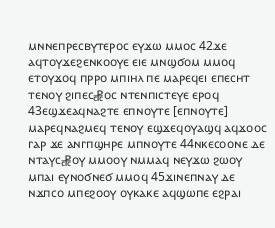ⲙⲛⲛⲉⲡⲣⲉⲥⲃⲩⲧⲉⲣⲟⲥ ⲉⲩϫⲱ ⲙⲙⲟⲥ 42ϫⲉ ⲁϥⲧⲟⲩϫⲉϩⲉⲛⲕⲟⲟⲩⲉ ⲉⲓⲉ ⲙⲛϣϭⲟⲙ ⲙⲙⲟϥ ⲉⲧⲟⲩϫⲟϥ ⲡⲣⲣⲟ ⲙⲡⲓⲏⲗ ⲡⲉ ⲙⲁⲣⲉϥⲉⲓ ⲉⲡⲉⲥⲏⲧ ⲧⲉⲛⲟⲩ ϩⲓⲡⲉⲥ⳧ⲟⲥ ⲛⲧⲉⲛⲡⲓⲥⲧⲉⲩⲉ ⲉⲣⲟϥ 43ⲉϣϫⲉⲁϥⲛⲁϩⲧⲉ ⲉⲡⲛⲟⲩⲧⲉ [ⲉⲡⲛⲟⲩⲧⲉ] ⲙⲁⲣⲉϥⲛⲁϩⲙⲉϥ ⲧⲉⲛⲟⲩ ⲉϣϫⲉϥⲟⲩⲁϣϥ ⲁϥϫⲟⲟⲥ ⲅⲁⲣ ϫⲉ ⲁⲛⲅⲡϣⲏⲣⲉ ⲙⲡⲛⲟⲩⲧⲉ 44ⲛⲕⲉⲥⲟⲟⲛⲉ ⲇⲉ ⲛⲧⲁⲩⲥ⳧ⲟⲩ ⲙⲙⲟⲟⲩ ⲛⲙⲙⲁϥ ⲛⲉⲩϫⲱ ϩⲱⲟⲩ ⲙⲡⲁⲓ ⲉⲩⲛⲟϭⲛⲉϭ ⲙⲙⲟϥ 45ϫⲓⲛⲉⲡⲛⲁⲩ ⲇⲉ ⲛϫⲡⲥⲟ ⲙⲡⲉϩⲟⲟⲩ ⲟⲩⲕⲁⲕⲉ ⲁϥϣⲱⲡⲉ ⲉϩⲣⲁⲓ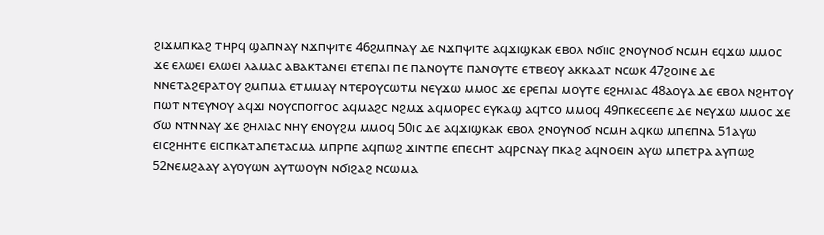ϩⲓϫⲙⲡⲕⲁϩ ⲧⲏⲣϥ ϣⲁⲡⲛⲁⲩ ⲛϫⲡⲯⲓⲧⲉ 46ϩⲙⲡⲛⲁⲩ ⲇⲉ ⲛϫⲡⲯⲓⲧⲉ ⲁϥϫⲓϣⲕⲁⲕ ⲉⲃⲟⲗ ⲛϭⲓⲓⲥ ϩⲛⲟⲩⲛⲟϭ ⲛⲥⲙⲏ ⲉϥϫⲱ ⲙⲙⲟⲥ ϫⲉ ⲉⲗⲱⲉⲓ ⲉⲗⲱⲉⲓ ⲗⲁⲙⲁⲥ ⲁⲃⲁⲕⲧⲁⲛⲉⲓ ⲉⲧⲉⲡⲁⲓ ⲡⲉ ⲡⲁⲛⲟⲩⲧⲉ ⲡⲁⲛⲟⲩⲧⲉ ⲉⲧⲃⲉⲟⲩ ⲁⲕⲕⲁⲁⲧ ⲛⲥⲱⲕ 47ϩⲟⲓⲛⲉ ⲇⲉ ⲛⲛⲉⲧⲁϩⲉⲣⲁⲧⲟⲩ ϩⲙⲡⲙⲁ ⲉⲧⲙⲙⲁⲩ ⲛⲧⲉⲣⲟⲩⲥⲱⲧⲙ ⲛⲉⲩϫⲱ ⲙⲙⲟⲥ ϫⲉ ⲉⲣⲉⲡⲁⲓ ⲙⲟⲩⲧⲉ ⲉϩⲏⲗⲓⲁⲥ 48ⲁⲟⲩⲁ ⲇⲉ ⲉⲃⲟⲗ ⲛϩⲏⲧⲟⲩ ⲡⲱⲧ ⲛⲧⲉⲩⲛⲟⲩ ⲁϥϫⲓ ⲛⲟⲩⲥⲡⲟⲅⲅⲟⲥ ⲁϥⲙⲁϩⲥ ⲛϩⲙϫ ⲁϥⲙⲟⲣⲉⲥ ⲉⲩⲕⲁϣ ⲁϥⲧⲥⲟ ⲙⲙⲟϥ 49ⲡⲕⲉⲥⲉⲉⲡⲉ ⲇⲉ ⲛⲉⲩϫⲱ ⲙⲙⲟⲥ ϫⲉ ϭⲱ ⲛⲧⲛⲛⲁⲩ ϫⲉ ϩⲏⲗⲓⲁⲥ ⲛⲏⲩ ⲉⲛⲟⲩϩⲙ ⲙⲙⲟϥ 50ⲓⲥ ⲇⲉ ⲁϥϫⲓϣⲕⲁⲕ ⲉⲃⲟⲗ ϩⲛⲟⲩⲛⲟϭ ⲛⲥⲙⲏ ⲁϥⲕⲱ ⲙⲡⲉⲡⲛⲁ 51ⲁⲩⲱ ⲉⲓⲥϩⲏⲏⲧⲉ ⲉⲓⲥⲡⲕⲁⲧⲁⲡⲉⲧⲁⲥⲙⲁ ⲙⲡⲣⲡⲉ ⲁϥⲡⲱϩ ϫⲓⲛⲧⲡⲉ ⲉⲡⲉⲥⲏⲧ ⲁϥⲣⲥⲛⲁⲩ ⲡⲕⲁϩ ⲁϥⲛⲟⲉⲓⲛ ⲁⲩⲱ ⲙⲡⲉⲧⲣⲁ ⲁⲩⲡⲱϩ 52ⲛⲉⲙϩⲁⲁⲩ ⲁⲩⲟⲩⲱⲛ ⲁⲩⲧⲱⲟⲩⲛ ⲛϭⲓϩⲁϩ ⲛⲥⲱⲙⲁ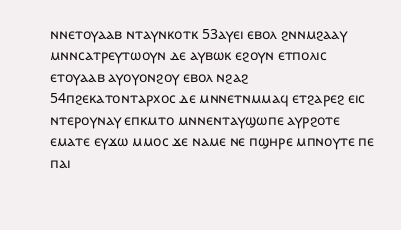ⲛⲛⲉⲧⲟⲩⲁⲁⲃ ⲛⲧⲁⲩⲛⲕⲟⲧⲕ 53ⲁⲩⲉⲓ ⲉⲃⲟⲗ ϩⲛⲛⲙϩⲁⲁⲩ ⲙⲛⲛⲥⲁⲧⲣⲉⲩⲧⲱⲟⲩⲛ ⲇⲉ ⲁⲩⲃⲱⲕ ⲉϩⲟⲩⲛ ⲉⲧⲡⲟⲗⲓⲥ ⲉⲧⲟⲩⲁⲁⲃ ⲁⲩⲟⲩⲟⲛϩⲟⲩ ⲉⲃⲟⲗ ⲛϩⲁϩ 54ⲡϩⲉⲕⲁⲧⲟⲛⲧⲁⲣⲭⲟⲥ ⲇⲉ ⲙⲛⲛⲉⲧⲛⲙⲙⲁϥ ⲉⲧϩⲁⲣⲉϩ ⲉⲓⲥ ⲛⲧⲉⲣⲟⲩⲛⲁⲩ ⲉⲡⲕⲙⲧⲟ ⲙⲛⲛⲉⲛⲧⲁⲩϣⲱⲡⲉ ⲁⲩⲣϩⲟⲧⲉ ⲉⲙⲁⲧⲉ ⲉⲩϫⲱ ⲙⲙⲟⲥ ϫⲉ ⲛⲁⲙⲉ ⲛⲉ ⲡϣⲏⲣⲉ ⲙⲡⲛⲟⲩⲧⲉ ⲡⲉ ⲡⲁⲓ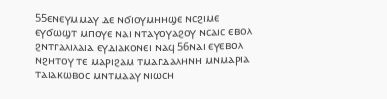55ⲉⲛⲉⲩⲙⲙⲁⲩ ⲇⲉ ⲛϭⲓⲟⲩⲙⲏⲏϣⲉ ⲛⲥϩⲓⲙⲉ ⲉⲩϭⲱϣⲧ ⲙⲡⲟⲩⲉ ⲛⲁⲓ ⲛⲧⲁⲩⲟⲩⲁϩⲟⲩ ⲛⲥⲁⲓⲥ ⲉⲃⲟⲗ ϩⲛⲧⲅⲁⲗⲓⲗⲁⲓⲁ ⲉⲩⲇⲓⲁⲕⲟⲛⲉⲓ ⲛⲁϥ 56ⲛⲁⲓ ⲉⲩⲉⲃⲟⲗ ⲛϩⲏⲧⲟⲩ ⲧⲉ ⲙⲁⲣⲓϩⲁⲙ ⲧⲙⲁⲅⲇⲁⲗⲏⲛⲏ ⲙⲛⲙⲁⲣⲓⲁ ⲧⲁⲓⲁⲕⲱⲃⲟⲥ ⲙⲛⲧⲙⲁⲁⲩ ⲛⲓⲱⲥⲏ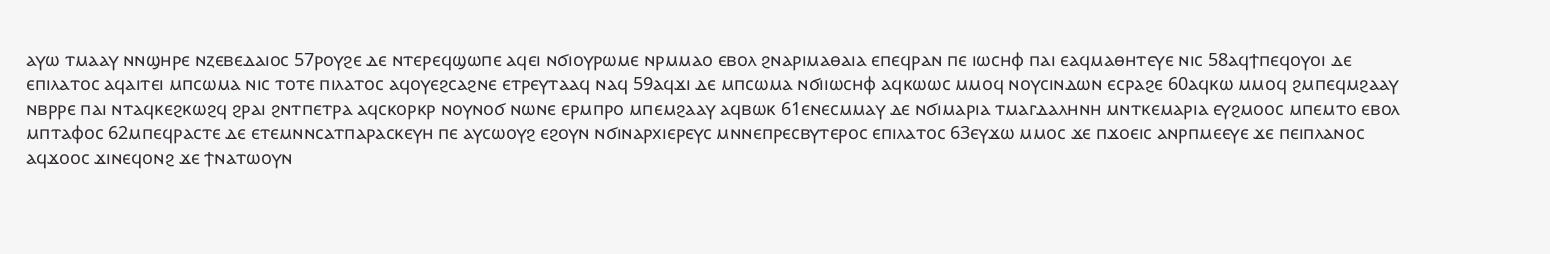ⲁⲩⲱ ⲧⲙⲁⲁⲩ ⲛⲛϣⲏⲣⲉ ⲛⲍⲉⲃⲉⲇⲁⲓⲟⲥ 57ⲣⲟⲩϩⲉ ⲇⲉ ⲛⲧⲉⲣⲉϥϣⲱⲡⲉ ⲁϥⲉⲓ ⲛϭⲓⲟⲩⲣⲱⲙⲉ ⲛⲣⲙⲙⲁⲟ ⲉⲃⲟⲗ ϩⲛⲁⲣⲓⲙⲁⲑⲁⲓⲁ ⲉⲡⲉϥⲣⲁⲛ ⲡⲉ ⲓⲱⲥⲏⲫ ⲡⲁⲓ ⲉⲁϥⲙⲁⲑⲏⲧⲉⲩⲉ ⲛⲓⲥ 58ⲁϥϯⲡⲉϥⲟⲩⲟⲓ ⲇⲉ ⲉⲡⲓⲗⲁⲧⲟⲥ ⲁϥⲁⲓⲧⲉⲓ ⲙⲡⲥⲱⲙⲁ ⲛⲓⲥ ⲧⲟⲧⲉ ⲡⲓⲗⲁⲧⲟⲥ ⲁϥⲟⲩⲉϩⲥⲁϩⲛⲉ ⲉⲧⲣⲉⲩⲧⲁⲁϥ ⲛⲁϥ 59ⲁϥϫⲓ ⲇⲉ ⲙⲡⲥⲱⲙⲁ ⲛϭⲓⲓⲱⲥⲏⲫ ⲁϥⲕⲱⲱⲥ ⲙⲙⲟϥ ⲛⲟⲩⲥⲓⲛⲇⲱⲛ ⲉⲥⲣⲁϩⲉ 60ⲁϥⲕⲱ ⲙⲙⲟϥ ϩⲙⲡⲉϥⲙϩⲁⲁⲩ ⲛⲃⲣⲣⲉ ⲡⲁⲓ ⲛⲧⲁϥⲕⲉϩⲕⲱϩϥ ϩⲣⲁⲓ ϩⲛⲧⲡⲉⲧⲣⲁ ⲁϥⲥⲕⲟⲣⲕⲣ ⲛⲟⲩⲛⲟϭ ⲛⲱⲛⲉ ⲉⲣⲙⲡⲣⲟ ⲙⲡⲉⲙϩⲁⲁⲩ ⲁϥⲃⲱⲕ 61ⲉⲛⲉⲥⲙⲙⲁⲩ ⲇⲉ ⲛϭⲓⲙⲁⲣⲓⲁ ⲧⲙⲁⲅⲇⲁⲗⲏⲛⲏ ⲙⲛⲧⲕⲉⲙⲁⲣⲓⲁ ⲉⲩϩⲙⲟⲟⲥ ⲙⲡⲉⲙⲧⲟ ⲉⲃⲟⲗ ⲙⲡⲧⲁⲫⲟⲥ 62ⲙⲡⲉϥⲣⲁⲥⲧⲉ ⲇⲉ ⲉⲧⲉⲙⲛⲛⲥⲁⲧⲡⲁⲣⲁⲥⲕⲉⲩⲏ ⲡⲉ ⲁⲩⲥⲱⲟⲩϩ ⲉϩⲟⲩⲛ ⲛϭⲓⲛⲁⲣⲭⲓⲉⲣⲉⲩⲥ ⲙⲛⲛⲉⲡⲣⲉⲥⲃⲩⲧⲉⲣⲟⲥ ⲉⲡⲓⲗⲁⲧⲟⲥ 63ⲉⲩϫⲱ ⲙⲙⲟⲥ ϫⲉ ⲡϫⲟⲉⲓⲥ ⲁⲛⲣⲡⲙⲉⲉⲩⲉ ϫⲉ ⲡⲉⲓⲡⲗⲁⲛⲟⲥ ⲁϥϫⲟⲟⲥ ϫⲓⲛⲉϥⲟⲛϩ ϫⲉ ϯⲛⲁⲧⲱⲟⲩⲛ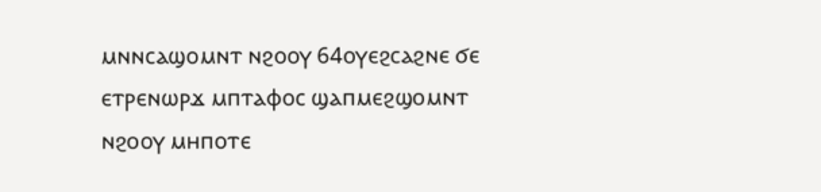ⲙⲛⲛⲥⲁϣⲟⲙⲛⲧ ⲛϩⲟⲟⲩ 64ⲟⲩⲉϩⲥⲁϩⲛⲉ ϭⲉ ⲉⲧⲣⲉⲛⲱⲣϫ ⲙⲡⲧⲁⲫⲟⲥ ϣⲁⲡⲙⲉϩϣⲟⲙⲛⲧ ⲛϩⲟⲟⲩ ⲙⲏⲡⲟⲧⲉ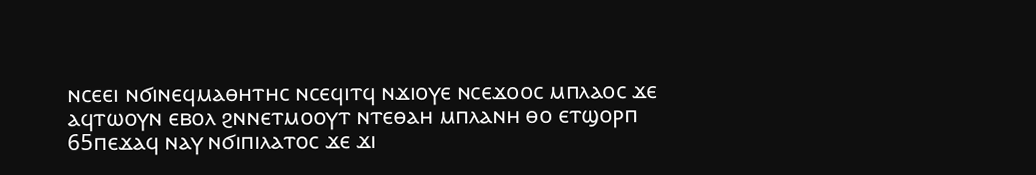ⲛⲥⲉⲉⲓ ⲛϭⲓⲛⲉϥⲙⲁⲑⲏⲧⲏⲥ ⲛⲥⲉϥⲓⲧϥ ⲛϫⲓⲟⲩⲉ ⲛⲥⲉϫⲟⲟⲥ ⲙⲡⲗⲁⲟⲥ ϫⲉ ⲁϥⲧⲱⲟⲩⲛ ⲉⲃⲟⲗ ϩⲛⲛⲉⲧⲙⲟⲟⲩⲧ ⲛⲧⲉⲑⲁⲏ ⲙⲡⲗⲁⲛⲏ ⲑⲟ ⲉⲧϣⲟⲣⲡ 65ⲡⲉϫⲁϥ ⲛⲁⲩ ⲛϭⲓⲡⲓⲗⲁⲧⲟⲥ ϫⲉ ϫⲓ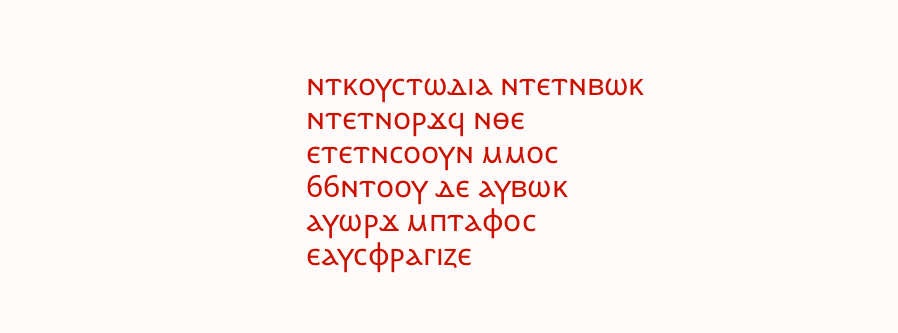ⲛⲧⲕⲟⲩⲥⲧⲱⲇⲓⲁ ⲛⲧⲉⲧⲛⲃⲱⲕ ⲛⲧⲉⲧⲛⲟⲣϫϥ ⲛⲑⲉ ⲉⲧⲉⲧⲛⲥⲟⲟⲩⲛ ⲙⲙⲟⲥ 66ⲛⲧⲟⲟⲩ ⲇⲉ ⲁⲩⲃⲱⲕ ⲁⲩⲱⲣϫ ⲙⲡⲧⲁⲫⲟⲥ ⲉⲁⲩⲥⲫⲣⲁⲅⲓⲍⲉ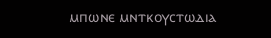ⲙⲡⲱⲛⲉ ⲙⲛⲧⲕⲟⲩⲥⲧⲱⲇⲓⲁ